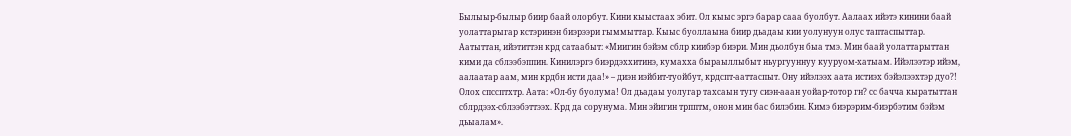Былыыр-былыр биир баай олорбут. Кини кыыстаах эбит. Ол кыыс эргэ барар сааа буолбут. Аалаах ийэтэ кинини баай уолаттарыгар кстэринэн биэрээри гыммыттар. Кыыс буоллаына биир дьадаы кии уолунуун олус таптаспыттар. Аатыттан, ийэтиттэн крд сатаабыт: «Миигин бэйэм сблр киибэр биэри. Мин дьолбун быа тмэ. Мин баай уолаттарыттан кими да сблээбэппин. Кинилэргэ биэрдэххитинэ, кумахха быраыллыбыт ньургууннуу кууруом-хатыам. Ийэлээтэр ийэм, аалаатар аам, мин крдбн исти даа!» – диэн иэйбит-туойбут, крдспт-ааттаспыт. Ону ийэлээх аата истиэх бэйэлээхтэр дуо?! Олох спссптхтр. Аата: «Ол-бу буолума! Ол дьадаы уолугар тахсаын тугу сиэн-ааан уойар-тотор гн? сс бачча кыратыттан сблрдээх-сблээбэттээх. Крд да сорунума. Мин эйигин трпптм, онон мин бас билэбин. Кимэ биэрэрим-биэрбэтим бэйэм дьыалам».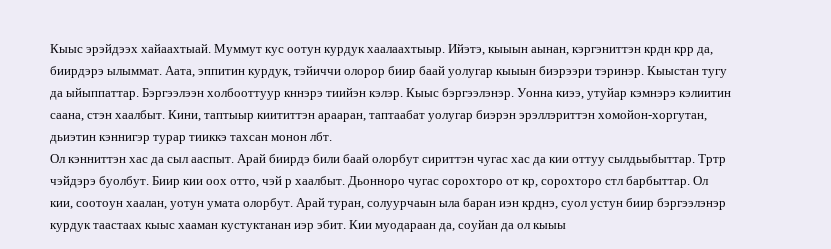Кыыс эрэйдээх хайаахтыай. Муммут кус оотун курдук хаалаахтыыр. Ийэтэ, кыыын аынан, кэргэниттэн крдн крр да, биирдэрэ ылыммат. Аата, эппитин курдук, тэйиччи олорор биир баай уолугар кыыын биэрээри тэринэр. Кыыстан тугу да ыйыппаттар. Бэргээлээн холбооттуур кннэрэ тиийэн кэлэр. Кыыс бэргээлэнэр. Уонна киээ, утуйар кэмнэрэ кэлиитин саана, стэн хаалбыт. Кини, таптыыр киититтэн арааран, таптаабат уолугар биэрэн эрэллэриттэн хомойон-хоргутан, дьиэтин кэннигэр турар тииккэ тахсан монон лбт.
Ол кэнниттэн хас да сыл ааспыт. Арай биирдэ били баай олорбут сириттэн чугас хас да кии оттуу сылдьыбыттар. Тртр чэйдэрэ буолбут. Биир кии оох отто, чэй р хаалбыт. Дьонноро чугас сорохторо от кр, сорохторо стл барбыттар. Ол кии, соотоун хаалан, уотун умата олорбут. Арай туран, солуурчаын ыла баран иэн крднэ, суол устун биир бэргээлэнэр курдук таастаах кыыс хааман кустуктанан иэр эбит. Кии муодараан да, соуйан да ол кыыы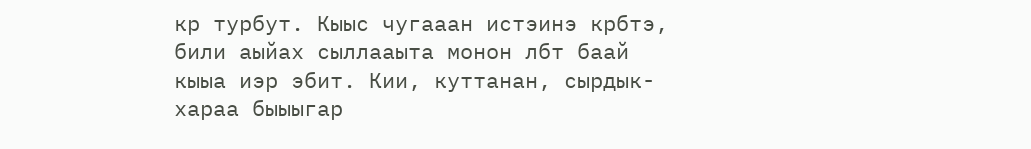кр турбут. Кыыс чугааан истэинэ крбтэ, били аыйах сыллааыта монон лбт баай кыыа иэр эбит. Кии, куттанан, сырдык-хараа быыыгар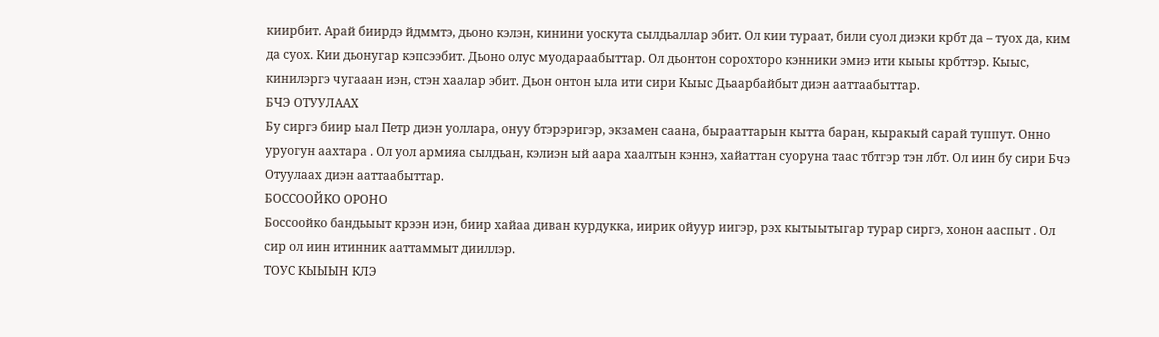киирбит. Арай биирдэ йдммтэ, дьоно кэлэн, кинини уоскута сылдьаллар эбит. Ол кии тураат, били суол диэки крбт да – туох да, ким да суох. Кии дьонугар кэпсээбит. Дьоно олус муодараабыттар. Ол дьонтон сорохторо кэнники эмиэ ити кыыы крбттэр. Кыыс, кинилэргэ чугааан иэн, стэн хаалар эбит. Дьон онтон ыла ити сири Кыыс Дьаарбайбыт диэн ааттаабыттар.
БЧЭ ОТУУЛААХ
Бу сиргэ биир ыал Петр диэн уоллара, онуу бтэрэригэр, экзамен саана, бырааттарын кытта баран, кыракый сарай туппут. Онно уруогун аахтара . Ол уол армияа сылдьан, кэлиэн ый аара хаалтын кэннэ, хайаттан суоруна таас тбтгэр тэн лбт. Ол иин бу сири Бчэ Отуулаах диэн ааттаабыттар.
БОССООЙКО ОРОНО
Боссоойко бандьыыт крээн иэн, биир хайаа диван курдукка, иирик ойуур иигэр, рэх кытыытыгар турар сиргэ, хонон ааспыт . Ол сир ол иин итинник ааттаммыт дииллэр.
ТОУС КЫЫЫН КЛЭ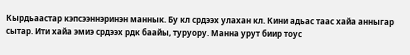Кырдьаастар кэпсээннэринэн маннык. Бу кл срдээх улахан кл. Кини адьас таас хайа анныгар сытар. Ити хайа эмиэ срдээх рдк баайы, туруору. Манна урут биир тоус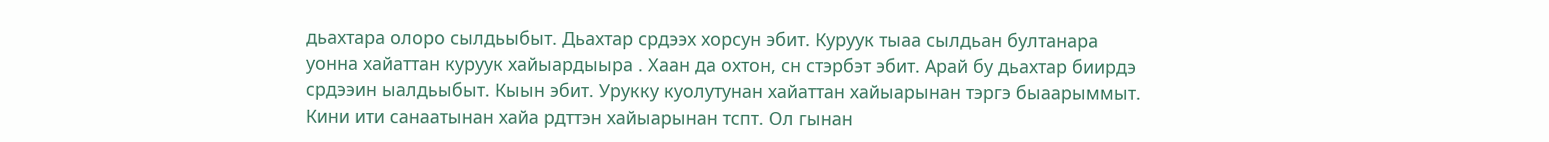дьахтара олоро сылдьыбыт. Дьахтар срдээх хорсун эбит. Куруук тыаа сылдьан бултанара уонна хайаттан куруук хайыардыыра . Хаан да охтон, сн стэрбэт эбит. Арай бу дьахтар биирдэ срдээин ыалдьыбыт. Кыын эбит. Урукку куолутунан хайаттан хайыарынан тэргэ быаарыммыт. Кини ити санаатынан хайа рдттэн хайыарынан тспт. Ол гынан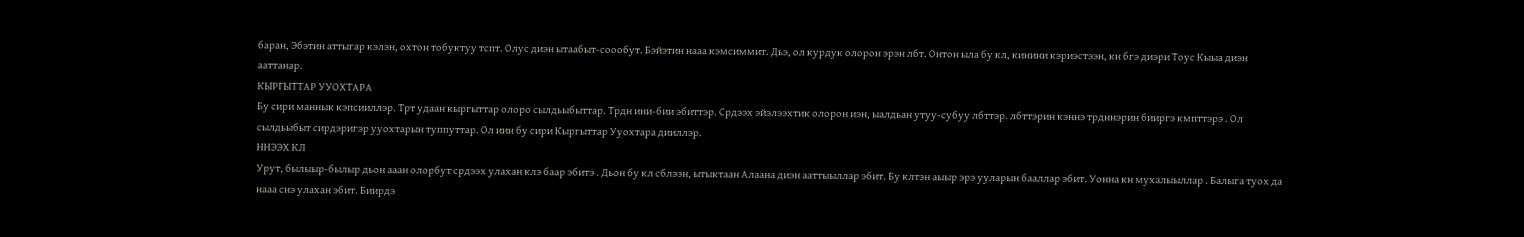баран, Эбэтин аттыгар кэлэн, охтон тобуктуу тспт. Олус диэн ытаабыт-соообут. Бэйэтин нааа кэмсиммит. Дьэ, ол курдук олорон эрэн лбт. Онтон ыла бу кл, кинини кэриэстээн, кн бгэ диэри Тоус Кыыа диэн ааттанар.
КЫРГЫТТАР УУОХТАРА
Бу сири маннык кэпсииллэр. Трт удаан кыргыттар олоро сылдьыбыттар. Трдн ини-бии эбиттэр. Срдээх эйэлээхтик олорон иэн, ыалдьан утуу-субуу лбттэр. лбттэрин кэннэ трдннэрин бииргэ кмпттэрэ . Ол сылдьыбыт сирдэригэр ууохтарын туппуттар. Ол иин бу сири Кыргыттар Ууохтара дииллэр.
ННЭЭХ КЛ
Урут, былыыр-былыр дьон ааан олорбут срдээх улахан клэ баар эбитэ . Дьон бу кл сблээн, ытыктаан Алаана диэн ааттыыллар эбит. Бу клтэн аыыр эрэ ууларын бааллар эбит. Уонна кн мухалыыллар . Балыга туох да нааа снэ улахан эбит. Биирдэ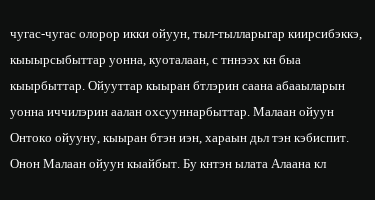чугас-чугас олорор икки ойуун, тыл-тылларыгар киирсибэккэ, кыыырсыбыттар уонна, куоталаан, с тннээх кн быа кыырбыттар. Ойууттар кыыран бтлэрин саана абааыларын уонна иччилэрин аалан охсууннарбыттар. Малаан ойуун Онтоко ойууну, кыыран бтэн иэн, хараын дьл тэн кэбиспит. Онон Малаан ойуун кыайбыт. Бу кнтэн ылата Алаана кл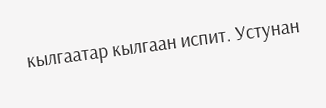кылгаатар кылгаан испит. Устунан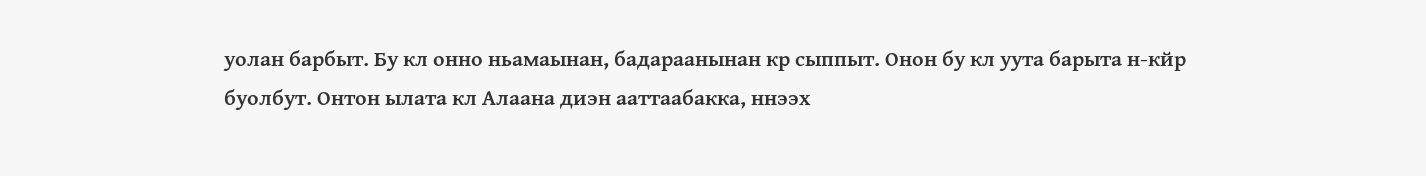уолан барбыт. Бу кл онно ньамаынан, бадараанынан кр сыппыт. Онон бу кл уута барыта н-кйр буолбут. Онтон ылата кл Алаана диэн ааттаабакка, ннээх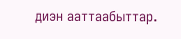диэн ааттаабыттар.